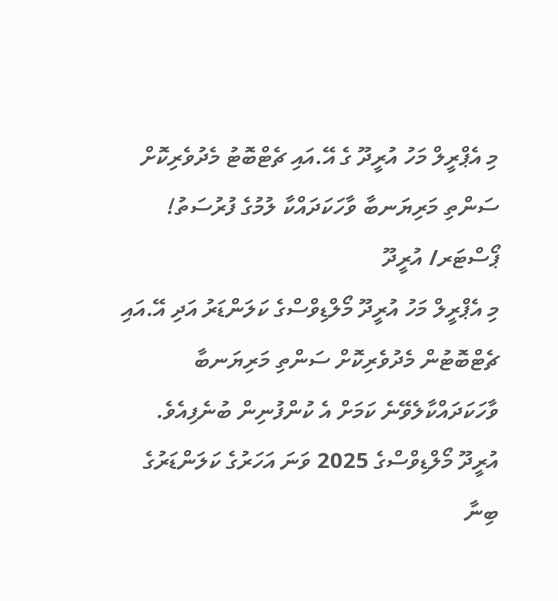މި އެޕްރީލް މަހު އުރީދޫ ގެ އޭ.އައި ޗެޓްބޮޓު މެދުވެރިކޮށް ސަންތި މަރިޔަނބާ ވާހަކަދައްކާ ލުމުގެ ފުރުސަތު!
ޕޯސްޓަރ/ އުރީދޫ
މި އެޕްރީލް މަހު އުރީދޫ މޯލްޑިވްސްގެ ކަލަންޑަރު އަދި އޭ.އައި ޗެޓްބޮޓުން މެދުވެރިކޮށް ސަންތި މަރިޔަނބާ ވާހަކަދައްކާލެވޭނެ ކަމަށް އެ ކުންފުނިން ބުނެފިއެވެ.
އުރީދޫ މޯލްޑިވްސްގެ 2025 ވަނަ އަހަރުގެ ކަލަންޑަރުގެ ބިނާ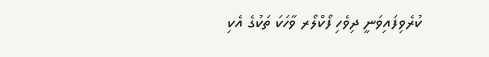ކުރެވިފައިވަނީ ދިވެހި ފޯކްލޯރ ވާހަކަ ތަކުގެ އެކި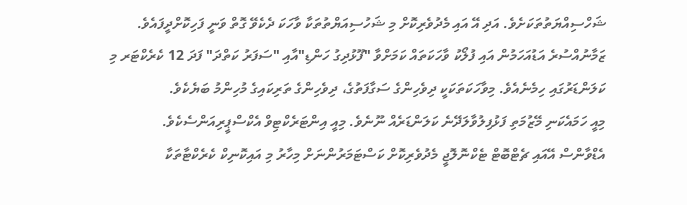ޝަހްސިއްޔަތުތަކަށެވެ. އަދި އޭ އައި މެދުވެރިކޮށް މި ޝަހުސިއަޔްތުތަކާ ވާހަކަ ދެކެވޭ ގޮތް ވަނީ ފަހިކޮށްދީފައެވެ.
ޒަމާނުއްސުރެ އަޑުއަހަމުން އައި ފުލޯކު ވާހަކަތައް ކަމަށްވާ "ފޫޅުދިގު ހަންޑި"އާއި "ސަފަރު ކަތްދަ" ފަދަ 12 ކެރެކްޓަރ މި ކަލަންޑަރުގައި ހިމެނެއެވެ. މިވާހަކަތަކަކީ ދިވެހިންގެ ސަގާފަތުގެ، ދިވެހިންގެ ތަރިކައިގެ މުހިންމު ބަޔެކެވެ.
މިއީ ހަމައެކަނި މޭޒުމަތި ފަޅުފިލުވާލަދޭނެ ކަލަންޑަރެއް ނޫނެވެ. މިއީ އިންޓަރެކްޓިވް އެކްސްޕީރިއަންސެކެވެ.
އެޑްވާންސް އޭއައި ޗެޓްބޮޓް ޓެކްނޮލޮޖީ މެދުވެރިކޮށް ކަސްޓަމަރުންނަށް މިހާރު މި އައިކޮނިކް ކެރެކްޓާތަކާ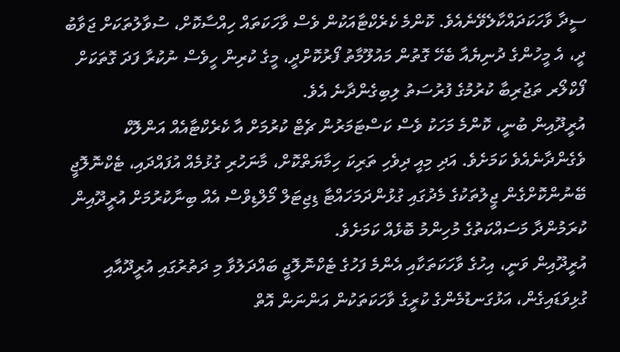ސީދާ ވާހަކަދައްކާލެވޭނެއެވެ. ކޮންމެ ކެރެކްޓާއަކުން ވެސް ވާހަކަތައް ހިއްސާކޮށް، ސުވާލުތަކަށް ޖަވާބު ދީ، އެ މީހުންގެ ދުނިޔެއާ ބެހޭ ގޮތުން މައުލޫމާތު ފޯރުކޮށްދީ، މީގެ ކުރިން ހީވެސް ނުކުރާ ފަދަ ގޮތަކަށް ފޯކްލޯރ ތަޖުރިބާ ކުރުމުގެ ފުރުސަތު ލިބިގެންދާނެ އެވެ.
އުރީދޫއިން ބުނީ، ކޮންމެ މަހަކު ވެސް ކަސްޓަމަރުން ޗެޓް ކުރުމަށް އާ ކެރެކްޓާއެއް އަންލޮކް ވެގެންދާނެއެވެ ކަމަށެވެ. އަދި މިއީ ދިވެހި ތަރިކަ ހިމާޔަތްކޮށް، މާނަހުރި ގުޅުމެއް އުފައްދައި، ޓެކްނޮލޮޖީ ބޭނުންކޮށްގެން ޖީލުތަކުގެ މެދުގައި ގުޅުންދަމަހައްޓާ ޑިޖިޓަލް މޯލްޑިވްސް އެއް ބިނާކުރުމަށް އުރީދޫއިން ކުރަމުންދާ މަސައްކަތުގެ މުހިންމު ބޮޅެއް ކަމަށެވެ.
އުރީދޫއިން ވަނީ، އިހުގެ ވާހަކަތަކާއި އެންމެ ފަހުގެ ޓެކްނޮލޮޖީ ބައްދަލުވާ މި ދަތުރުގައި އުރީދޫއާއި ގުޅިވަޑައިގެން، އަޅުގަނޑުމެންގެ ކުރީގެ ވާހަކަތަކުން އަންނަން އޮތް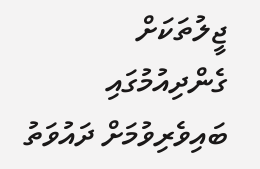ޖީލުތަކަށް ގެންދިއުމުގައި ބައިވެރިވުމަށް ދައުވަތު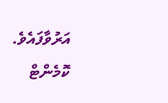އަރުވާފައެވެ.
ކޮމެންޓް